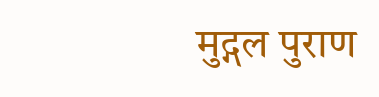मुद्गल पुराण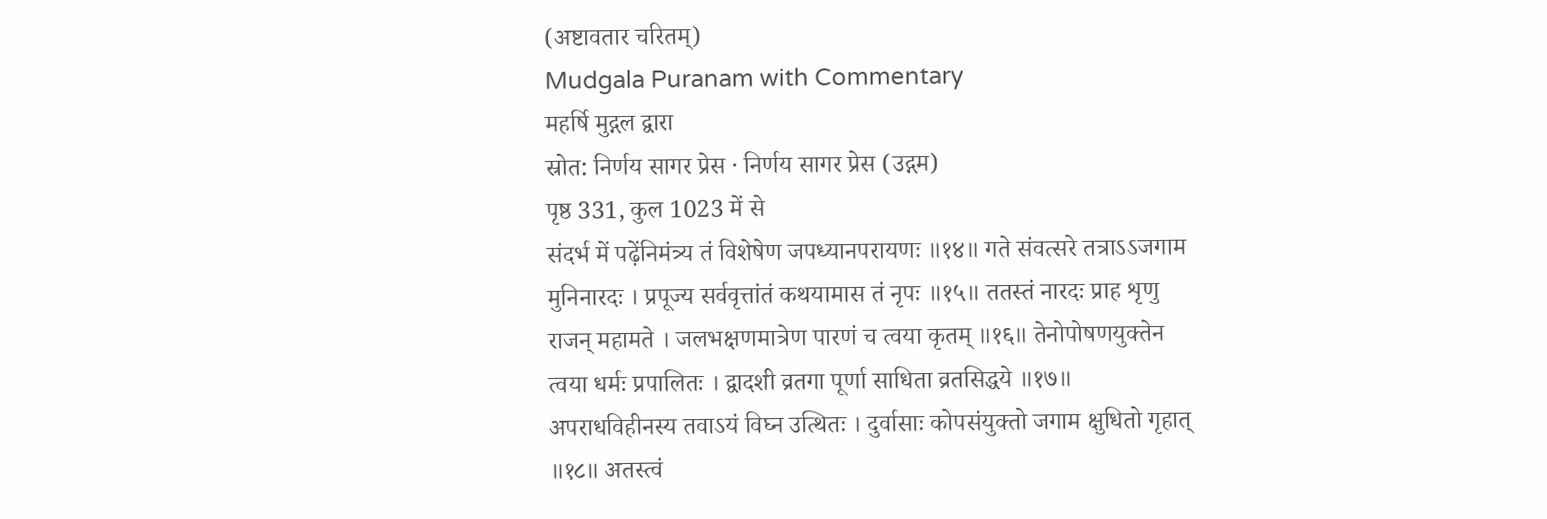(अष्टावतार चरितम्)
Mudgala Puranam with Commentary
महर्षि मुद्गल द्वारा
स्रोत: निर्णय सागर प्रेस · निर्णय सागर प्रेस (उद्गम)
पृष्ठ 331, कुल 1023 में से
संदर्भ में पढ़ेंनिमंत्र्य तं विशेषेण जपध्यानपरायणः ॥१४॥ गते संवत्सरे तत्राऽऽजगाम मुनिनारदः । प्रपूज्य सर्ववृत्तांतं कथयामास तं नृपः ॥१५॥ ततस्तं नारदः प्राह शृणु राजन् महामते । जलभक्षणमात्रेण पारणं च त्वया कृतम् ॥१६॥ तेनोपोषणयुक्तेन त्वया धर्मः प्रपालितः । द्वादशी व्रतगा पूर्णा साधिता व्रतसिद्धये ॥१७॥ अपराधविहीनस्य तवाऽयं विघ्न उत्थितः । दुर्वासाः कोपसंयुक्तो जगाम क्षुधितो गृहात् ॥१८॥ अतस्त्वं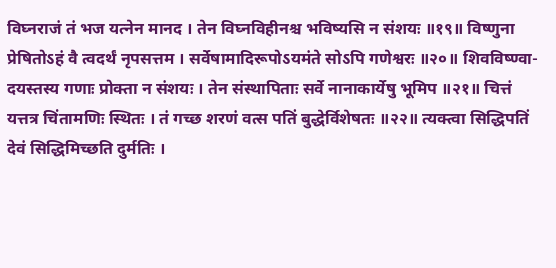विघ्नराजं तं भज यत्नेन मानद । तेन विघ्नविहीनश्च भविष्यसि न संशयः ॥१९॥ विष्णुना प्रेषितोऽहं वै त्वदर्थं नृपसत्तम । सर्वेषामादिरूपोऽयमंते सोऽपि गणेश्वरः ॥२०॥ शिवविष्ण्वा- दयस्तस्य गणाः प्रोक्ता न संशयः । तेन संस्थापिताः सर्वे नानाकार्येषु भूमिप ॥२१॥ चित्तं यत्तत्र चिंतामणिः स्थितः । तं गच्छ शरणं वत्स पतिं बुद्धेर्विशेषतः ॥२२॥ त्यक्त्वा सिद्धिपतिं देवं सिद्धिमिच्छति दुर्मतिः ।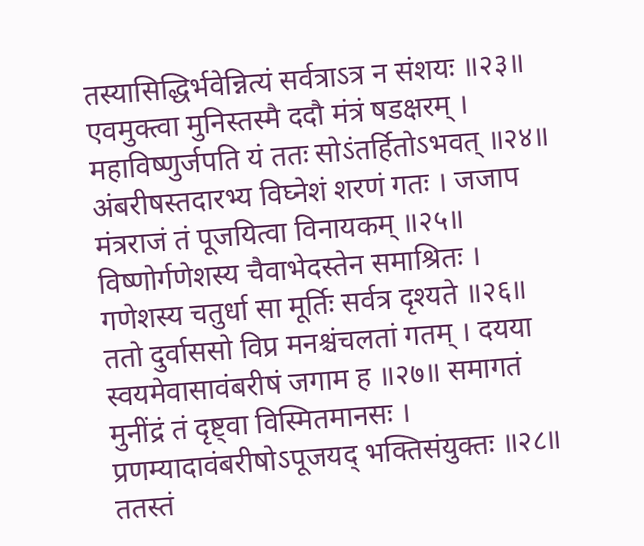तस्यासिद्धिर्भवेन्नित्यं सर्वत्राऽत्र न संशयः ॥२३॥ एवमुक्त्वा मुनिस्तस्मै ददौ मंत्रं षडक्षरम् । महाविष्णुर्जपति यं ततः सोऽंतर्हितोऽभवत् ॥२४॥ अंबरीषस्तदारभ्य विघ्नेशं शरणं गतः । जजाप मंत्रराजं तं पूजयित्वा विनायकम् ॥२५॥ विष्णोर्गणेशस्य चैवाभेदस्तेन समाश्रितः । गणेशस्य चतुर्धा सा मूर्तिः सर्वत्र दृश्यते ॥२६॥ ततो दुर्वाससो विप्र मनश्चंचलतां गतम् । दयया स्वयमेवासावंबरीषं जगाम ह ॥२७॥ समागतं मुनींद्रं तं दृष्ट्वा विस्मितमानसः । प्रणम्यादावंबरीषोऽपूजयद् भक्तिसंयुक्तः ॥२८॥ ततस्तं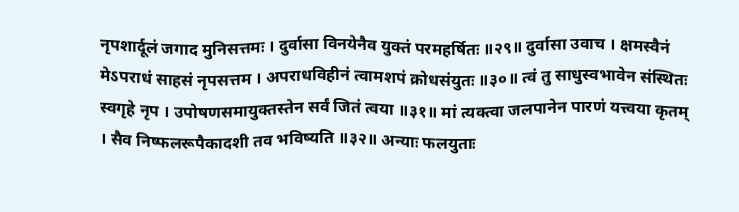नृपशार्दूलं जगाद मुनिसत्तमः । दुर्वासा विनयेनैव युक्तं परमहर्षितः ॥२९॥ दुर्वासा उवाच । क्षमस्वैनं मेऽपराधं साहसं नृपसत्तम । अपराधविहीनं त्वामशपं क्रोधसंयुतः ॥३०॥ त्वं तु साधुस्वभावेन संस्थितः स्वगृहे नृप । उपोषणसमायुक्तस्तेन सर्वं जितं त्वया ॥३१॥ मां त्यक्त्वा जलपानेन पारणं यत्त्वया कृतम् । सैव निष्फलरूपैकादशी तव भविष्यति ॥३२॥ अन्याः फलयुताः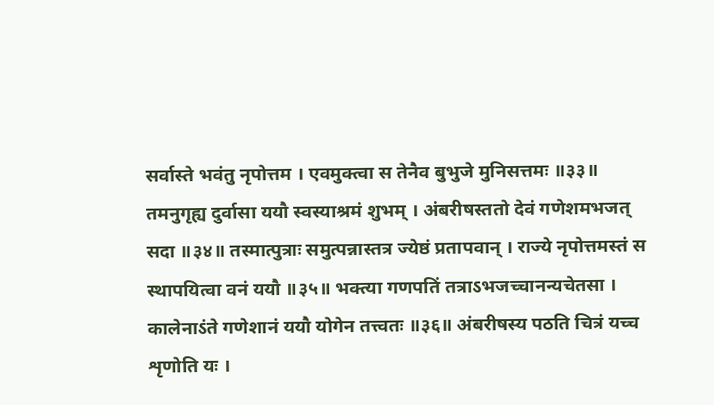सर्वास्ते भवंतु नृपोत्तम । एवमुक्त्वा स तेनैव बुभुजे मुनिसत्तमः ॥३३॥ तमनुगृह्य दुर्वासा ययौ स्वस्याश्रमं शुभम् । अंबरीषस्ततो देवं गणेशमभजत् सदा ॥३४॥ तस्मात्पुत्राः समुत्पन्नास्तत्र ज्येष्ठं प्रतापवान् । राज्ये नृपोत्तमस्तं स स्थापयित्वा वनं ययौ ॥३५॥ भक्त्या गणपतिं तत्राऽभजच्चानन्यचेतसा । कालेनाऽंते गणेशानं ययौ योगेन तत्त्वतः ॥३६॥ अंबरीषस्य पठति चित्रं यच्च शृणोति यः ।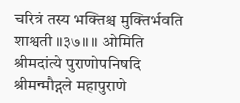चरित्रं तस्य भक्तिश्च मुक्तिर्भवति शाश्वती ॥३७॥ ॥ ओमिति श्रीमदांत्ये पुराणोपनिषदि श्रीमन्मौद्गले महापुराणे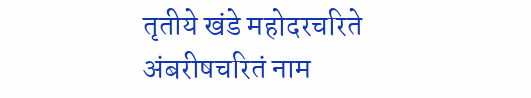तृतीये खंडे महोदरचरिते अंबरीषचरितं नाम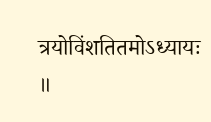त्रयोविंशतितमोऽध्यायः ॥